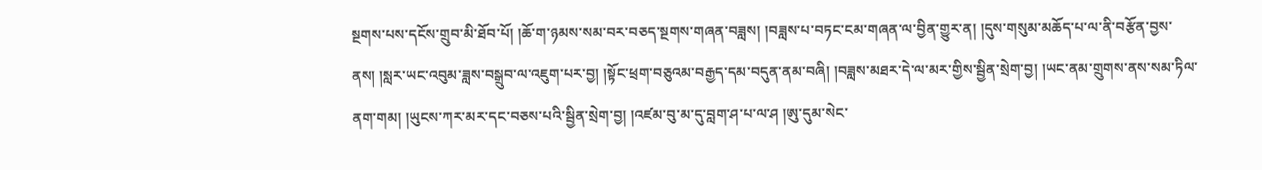སྔགས་པས་དངོས་གྲུབ་མི་ཐོབ་པོ། །ཆོ་ག་ཉམས་སམ་བར་བཅད་སྔགས་གཞན་བཟླས། །བཟླས་པ་བཏང་ངམ་གཞན་ལ་བྱིན་གྱུར་ན། །དུས་གསུམ་མཆོད་པ་ལ་ནི་བརྩོན་བྱས་ནས། །སླར་ཡང་འབུམ་ཟླས་བསྒྲུབ་ལ་འཇུག་པར་བྱ། །སྟོང་ཕྲག་བཅུའམ་བརྒྱད་དམ་བདུན་ནམ་བཞི། །བཟླས་མཐར་དེ་ལ་མར་གྱིས་སྦྱིན་སྲེག་བྱ། །ཡང་ནམ་གྲུགས་ནས་སམ་ཏིལ་ནག་གམ། །ཡུངས་ཀར་མར་དང་བཅས་པའི་སྦྱིན་སྲེག་བྱ། །འཛམ་བུ་མ་དུ་བླག་ཤ་པ་ལ་ཤ །ཨུ་དུམ་སེང་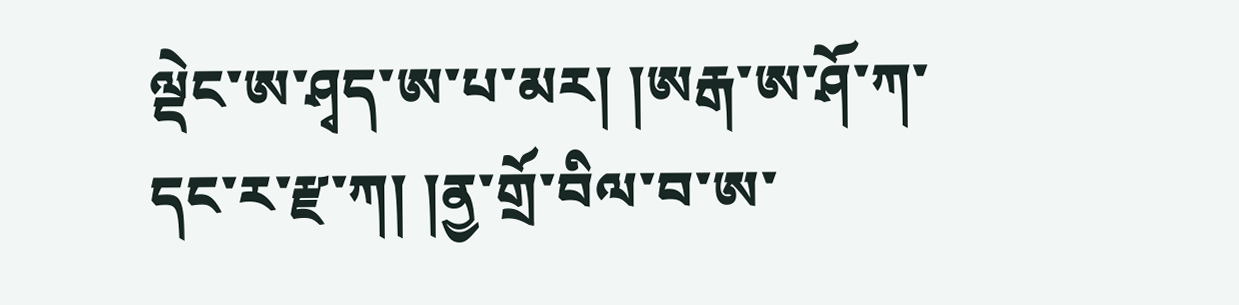ལྡེང་ཨ་ཤྭད་ཨ་པ་མར། །ཨརྒ་ཨ་ཤོ་ཀ་དང་ར་རྫ་ཀ། །ནྱ་གྲོ་བིལ་བ་ཨ་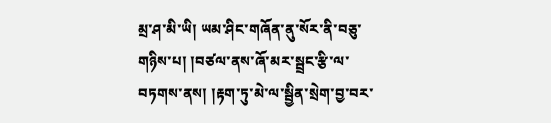མྲ་ཤ་མི་ཡི། ཡམ་ཤིང་གཞོན་ནུ་སོར་ནི་བཅུ་གཉིས་པ། །བཙལ་ནས་ཞོ་མར་སྦྲང་རྩི་ལ་བཏགས་ནས། །རྟག་ཏུ་མེ་ལ་སྦྱིན་སྲེག་བྱ་བར་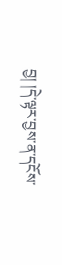བྱ། །དེ་ལྟར་བྱས་ན་དངོས་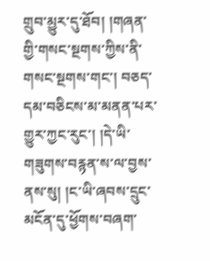གྲུབ་མྱུར་དུ་ཐོབ། །གཞན་གྱི་གསང་སྔགས་ཀྱིས་ནི་གསང་སྔགས་གང་། བཅད་དམ་བཅིངས་མ་མནན་པར་གྱུར་ཀྱང་རུང་། །དེ་ཡི་གཟུགས་བརྙན་ས་ལ་བྱས་ནས་སུ། །ང་ཡི་ཞབས་དྲུང་མངོན་དུ་ཕྱོགས་བཞག་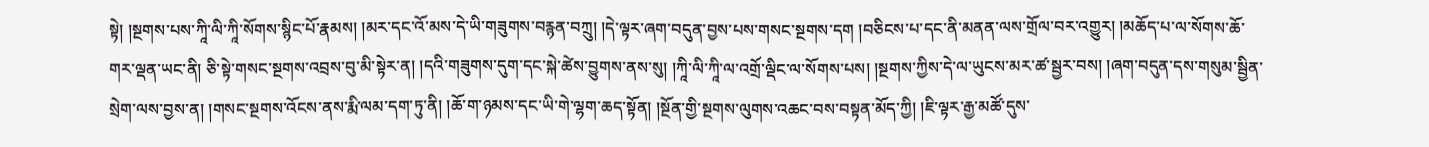སྟེ། །སྔགས་པས་ཀཱི་ལི་ཀཱི་སོགས་སྙིང་པོ་རྣམས། །མར་དང་འོ་མས་དེ་ཡི་གཟུགས་བརྙན་བཀྲུ། །དེ་ལྟར་ཞག་བདུན་བྱས་པས་གསང་སྔགས་དག །བཅིངས་པ་དང་ནི་མནན་ལས་གྲོལ་བར་འགྱུར། །མཆོད་པ་ལ་སོགས་ཆོ་གར་ལྡན་ཡང་ནི། ཅི་སྟེ་གསང་སྔགས་འབྲས་བུ་མི་སྟེར་ན། །དའི་གཟུགས་དུག་དང་སྐེ་ཚེས་བྱུགས་ནས་སུ། །ཀཱི་ལི་ཀཱི་ལ་འགྲོ་ལྡིང་ལ་སོགས་པས། །སྔགས་ཀྱིས་དེ་ལ་ཡུངས་མར་ཚ་སྦྱར་བས། །ཞག་བདུན་དས་གསུམ་སྦྱིན་སྲེག་ལས་བྱས་ན། །གསང་སྔགས་འོངས་ནས་རྨི་ལམ་དག་ཏུ་ནི། །ཆོ་ག་ཉམས་དང་ཡི་གེ་ལྷག་ཆད་སྟོན། །སྔོན་གྱི་སྔགས་ལུགས་འཆང་བས་བསྟན་མོད་ཀྱི། །ཇི་ལྟར་རྒྱ་མཚོ་དུས་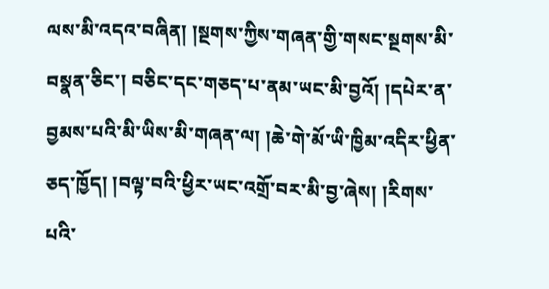ལས་མི་འདའ་བཞིན། །སྔགས་ཀྱིས་གཞན་གྱི་གསང་སྔགས་མི་བསྣན་ཅིང་། བཅིང་དང་གཅད་པ་ནམ་ཡང་མི་བྱའོ། །དཔེར་ན་བྱམས་པའི་མི་ཡིས་མི་གཞན་ལ། །ཆེ་གེ་མོ་ཡི་ཁྱིམ་འདིར་ཕྱིན་ཅད་ཁྱོད། །བལྟ་བའི་ཕྱིར་ཡང་འགྲོ་བར་མི་བྱ་ཞེས། །རིགས་པའི་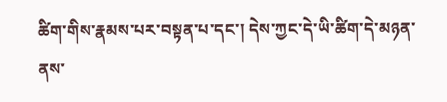ཚིག་གིས་རྣམས་པར་བསྟན་པ་དང་། དེས་ཀྱང་དེ་ཡི་ཚིག་དེ་མཉན་ནས་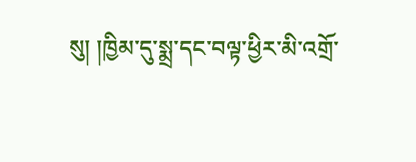སུ། །ཁྱིམ་དུ་སྨྲ་དང་བལྟ་ཕྱིར་མི་འགྲོ་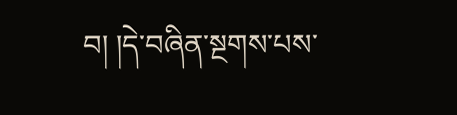བ། །དེ་བཞིན་སྔགས་པས་